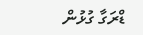ޑްރަގާ ގުޅުން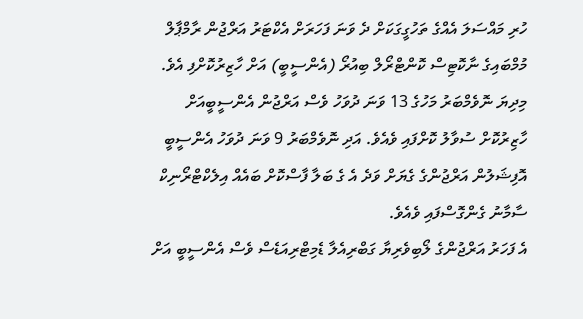ހުރި މައްސަލަ އެއްގެ ތަހުގީގަކަށް ދެ ވަނަ ފަހަރަށް އެކްޓަރު އަރްޖުން ރާމްޕާލް މުމްބައިގެ ނާކޮޓިސް ކޮންޓްރޯލް ބިއުރޯ (އެންސީބީ) އަށް ހާޒިރުކޮށްފި އެވެ.
މިދިޔަ ނޮވެމްބަރު މަހުގެ 13 ވަނަ ދުވަހު ވެސް އަރްޖުން އެންސީބީއަށް ހާޒިރުކޮށް ސުވާލު ކޮށްފައި ވެއެވެ. އަދި ނޮވެމްބަރު 9 ވަނަ ދުވަހު އެންސީބީ އޮފިޝަލުން އަރްޖުންގެ ގެޔަށް ވަދެ އެ ގެ ބަލާ ފާސްކޮށް ބައެއް އިލެކްޓްރޯނިކް ސާމާނު ގެންގޮސްފައި ވެއެވެ.
އެ ފަހަރު އަރްޖުންގެ ލޯބިވެރިޔާ ގަބްރިއެލާ ޑެމިޓްރިއަޑެސް ވެސް އެންސީބީ އަށް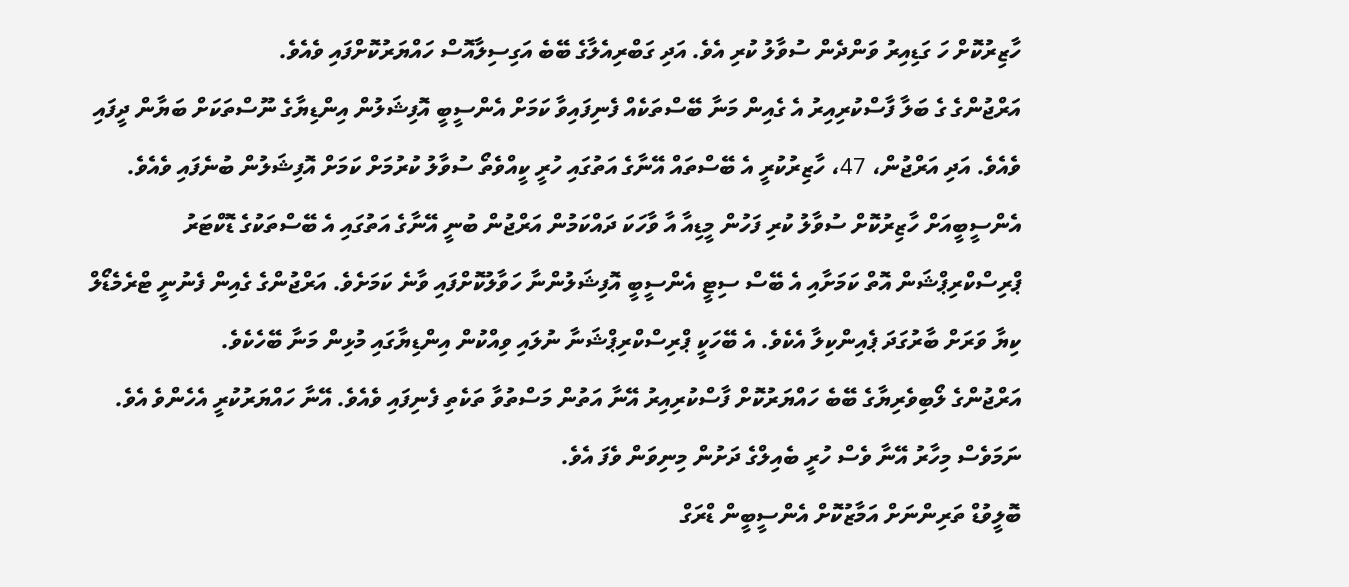ހާޒިރުކޮށް ހަ ގަޑިއިރު ވަންދެން ސުވާލު ކުރި އެވެ. އަދި ގަބްރިއެލާގެ ބޭބެ އަގިސިލާއޮސް ހައްޔަރުކޮށްފައި ވެއެވެ.
އަރްޖުންގެ ގެ ބަލާ ފާސްކުރިއިރު އެ ގެއިން މަނާ ބޭސްތަކެއް ފެނިފައިވާ ކަމަށް އެންސީބީ އޮފިޝަލުން އިންޑިޔާގެ ނޫސްތަކަށް ބަޔާން ދީފައި ވެއެވެ. އަދި އަރްޖުން، 47، ހާޒިރުކުރީ އެ ބޭސްތައް އޭނާގެ އަތުގައި ހުރީ ކީއްވެތޯ ސުވާލު ކުރުމަށް ކަމަށް އޮފިޝަލުން ބުނެފައި ވެއެވެ.
އެންސީބީއަށް ހާޒިރުކޮށް ސުވާލު ކުރި ފަހުން މީޑިއާ އާ ވާހަކަ ދައްކަމުން އަރްޖުން ބުނީ އޭނާގެ އަތުގައި އެ ބޭސްތަކުގެ ޑޮކްޓަރު ޕްރިސްކްރިޕްޝަން އޮތް ކަމަށާއި އެ ބޭސް ސިޓީ އެންސީބީ އޮފިޝަލުންނާ ހަވާލުކޮށްފައި ވާނެ ކަމަށެވެ. އަރްޖުންގެ ގެއިން ފެނުނީ ޓްރެމެޑޯލް ކިޔާ ވަރަށް ބާރުގަދަ ޕެއިންކިލާ އެކެވެ. އެ ބޭހަކީ ޕްރިސްކްރިޕްޝަނާ ނުލައި ވިއްކުން އިންޑިޔާގައި މުޅިން މަނާ ބޭހެކެވެ.
އަރްޖުންގެ ލޯބިވެރިޔާގެ ބޭބެ ހައްޔަރުކޮށް ފާސްކުރިއިރު އޭނާ އަތުން މަސްތުވާ ތަކެތި ފެނިފައި ވެއެވެ. އޭނާ ހައްޔަރުކުރީ އެހެންވެ އެވެ. ނަމަވެސް މިހާރު އޭނާ ވެސް ހުރީ ބެއިލްގެ ދަށުން މިނިވަން ވެފަ އެވެ.
ބޮލީވުޑް ތަރިންނަށް އަމާޒުކޮށް އެންސީބީން ޑްރަގް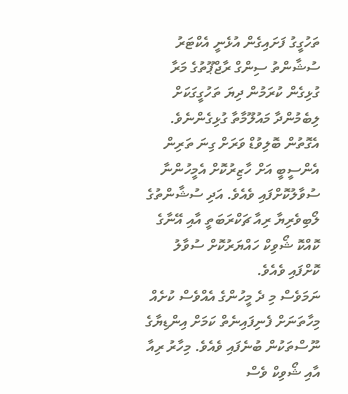ތަހުގީގު ފަށައިގެން އުޅެނީ އެކްޓަރު ސުޝާންތު ސިންގް ރާޖްޕޫތުގެ މަރާ ގުޅިގެން ކުރަމުން ދިޔަ ތަހުގީގަކަށް ލިބެމުންދާ މައުލޫމާތާ ގުޅިގެންނެވެ. އެގޮތުން ބޮލިވުޑް ވަރަށް ގިނަ ތަރިން އެންސީބީ އަށް ހާޒިރުކޮށް އެމީހުންނާ ސުވާލުކޮށްފައި ވެއެވެ. އަދި ސުޝާންތުގެ ލޯބިވެރިޔާ ރިއާ ޗަކްރަބަތީ އާއި އޭނާގެ ކޮއްކޮ ޝޯވިކް ހައްޔަރުކޮށް ސުވާލު ކޮށްފައި ވެއެވެ.
ނަމަވެސް މި ދެ މީހުންގެ އެއްވެސް ކުށެއް މިހާތަނަށް ފެނިފައިނެތް ކަމަށް އިންޑިޔާގެ ނޫސްތަކުން ބުނެފައި ވެއެވެ. މިހާރު ރިއާ އާއި ޝޯވިކް ވެސް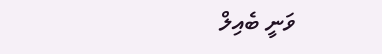ވަނީ ބެއިލް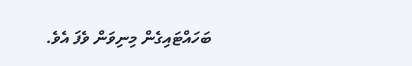ބަހައްޓައިގެން މިނިވަން ވެފަ އެވެ.